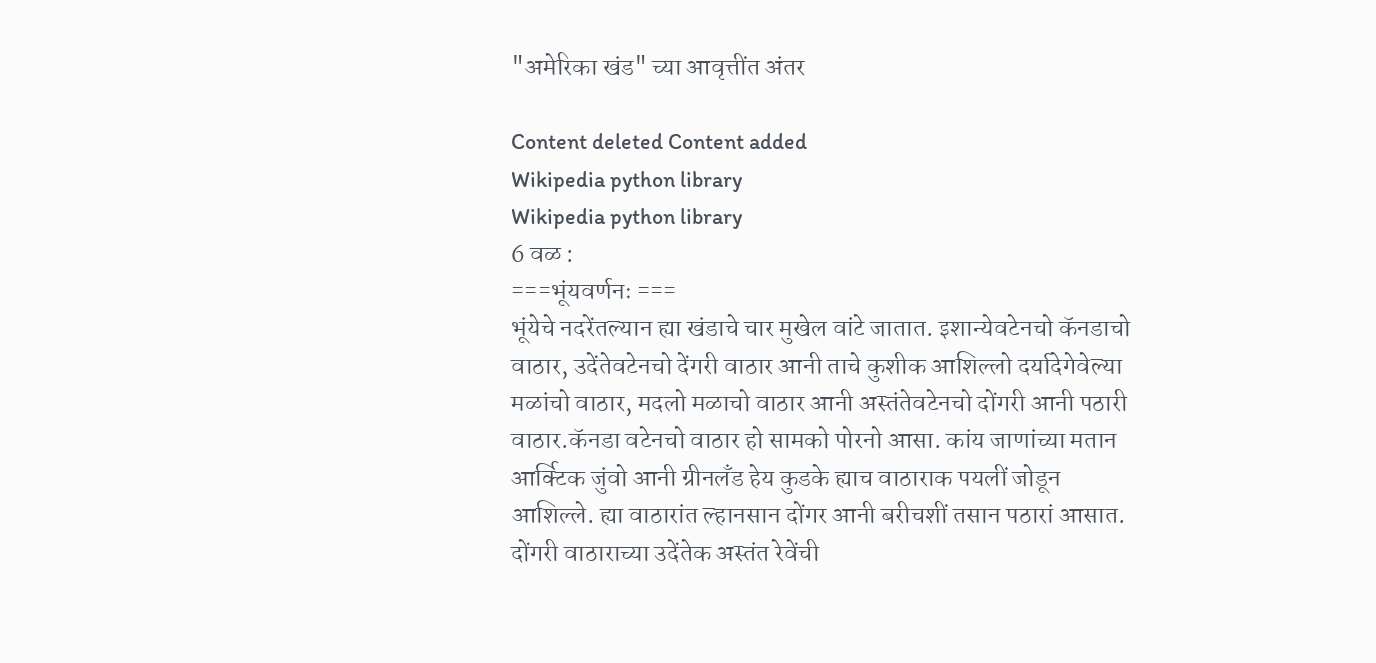"अमेरिका खंड" च्या आवृत्तींत अंतर

Content deleted Content added
Wikipedia python library
Wikipedia python library
6 वळ :
===भूंयवर्णनः ===
भूंयेचे नदरेंतल्यान ह्या खंडाचे चार मुखेल वांटे जातात. इशान्येवटेनचो कॅनडाचो वाठार, उदेंतेवटेनचो देंगरी वाठार आनी ताचे कुशीक आशिल्लो दर्यादेगेवेल्या मळांचो वाठार, मदलो मळाचो वाठार आनी अस्तंतेवटेनचो दोंगरी आनी पठारी वाठार.कॅनडा वटेनचो वाठार हो सामको पोरनो आसा. कांय जाणांच्या मतान आर्क्टिक जुंवो आनी ग्रीनलँड हेय कुडके ह्याच वाठाराक पयलीं जोडून आशिल्ले. ह्या वाठारांत ल्हानसान दोंगर आनी बरीचशीं तसान पठारां आसात. दोंगरी वाठाराच्या उदेंतेक अस्तंत रेवेंची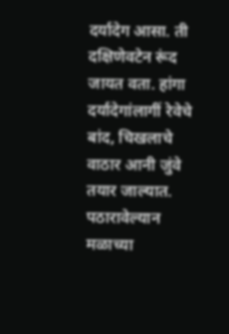दर्यादेग आसा. ती दक्षिणेवटेन रूंद जायत वता. हांगा दर्यादेगांलागीं रेवेचे बांद, चिखलाचे वाठार आनी जुंवे तयार जाल्यात. पठारावेल्यान मळाच्या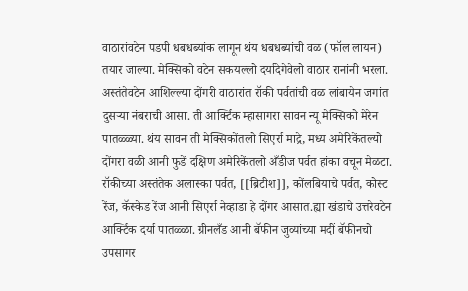वाठारांवटेन पडपी धबधब्यांक लागून थंय धबधब्यांची वळ (फॉल लायन) तयार जाल्या. मेक्सिको वटेन सकयल्लो दर्यादेगेवेलो वाठार रानांनी भरला.
अस्तंतेवटेन आशिल्ल्या दोंगरी वाठारांत रॉकी पर्वतांची वळ लांबायेन जगांत दुसऱ्या नंबराची आसा. ती आर्क्टिक म्हासागरा सावन न्यू मेक्सिको मेरेन पातळ्ळ्या. थंय सावन ती मेक्सिकोंतलो सिएर्रा माद्रे, मध्य अमेरिकेंतल्यो दोंगरा वळी आनी फुडें दक्षिण अमेरिकेंतलो अँडीज पर्वत हांका वचून मेळटा. रॉकीच्या अस्तंतेक अलास्का पर्वत, [[ब्रिटीश]], कोंलबियाचे पर्वत, कोस्ट रेंज, कॅस्केड रेंज आनी सिएर्रा नेव्हाडा हे दोंगर आसात.ह्या खंडाचे उत्तरेवटेन आर्क्टिक दर्या पातळ्ळा. ग्रीनलँड आनी बॅफीन जुव्यांच्या मदीं बॅफीनचो उपसागर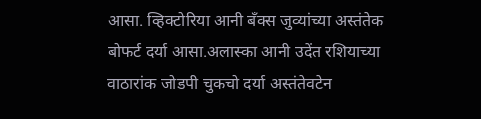आसा. व्हिक्टोरिया आनी बँक्स जुव्यांच्या अस्तंतेक बोफर्ट दर्या आसा.अलास्का आनी उदेंत रशियाच्या वाठारांक जोडपी चुकचो दर्या अस्तंतेवटेन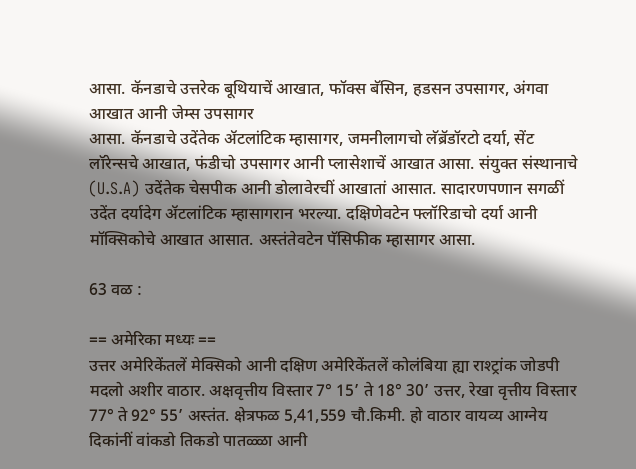आसा. कॅनडाचे उत्तरेक बूथियाचें आखात, फॉक्स बॅसिन, हडसन उपसागर, अंगवा आखात आनी जेम्स उपसागर
आसा. कॅनडाचे उदेंतेक ॲटलांटिक म्हासागर, जमनीलागचो लॅब्रॅडॉरटो दर्या, सेंट लॉरेन्सचे आखात, फंडीचो उपसागर आनी प्लासेशाचें आखात आसा. संयुक्त संस्थानाचे (U.S.A) उदेंतेक चेसपीक आनी डोलावेरचीं आखातां आसात. सादारणपणान सगळीं उदेंत दर्यादेग ॲटलांटिक म्हासागरान भरल्या. दक्षिणेवटेन फ्लॉरिडाचो दर्या आनी मॉक्सिकोचे आखात आसात. अस्तंतेवटेन पॅसिफीक म्हासागर आसा.

63 वळ :

== अमेरिका मध्यः ==
उत्तर अमेरिकेंतलें मेक्सिको आनी दक्षिण अमेरिकेंतलें कोलंबिया ह्या राश्ट्रांक जोडपी मदलो अशीर वाठार. अक्षवृत्तीय विस्तार 7° 15’ ते 18° 30’ उत्तर, रेखा वृत्तीय विस्तार 77° ते 92° 55’ अस्तंत. क्षेत्रफळ 5,41,559 चौ.किमी. हो वाठार वायव्य आग्नेय दिकांनीं वांकडो तिकडो पातळ्ळा आनी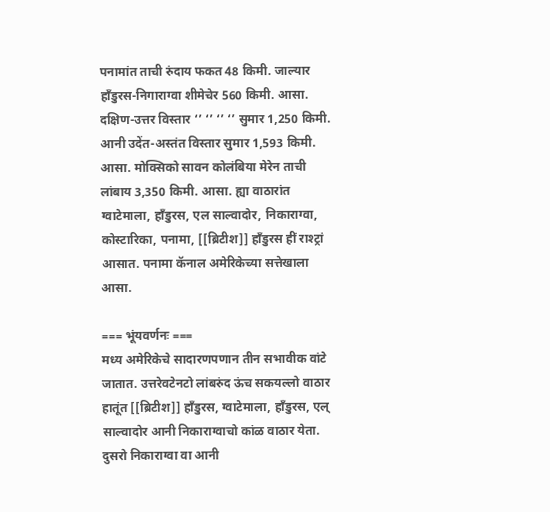पनामांत ताची रुंदाय फकत 48 किमी. जाल्यार हाँडुरस-निगाराग्वा शीमेचेर 560 किमी. आसा. दक्षिण-उत्तर विस्तार ‘’ ‘’ ‘’ ‘’ सुमार 1,250 किमी. आनी उदेंत-अस्तंत विस्तार सुमार 1,593 किमी. आसा. मोक्सिको सावन कोलंबिया मेरेन ताची लांबाय 3,350 किमी. आसा. ह्या वाठारांत ग्वाटेमाला, हाँडुरस, एल साल्वादोर, निकाराग्वा, कोस्टारिका, पनामा, [[ब्रिटीश]] हाँडुरस हीं राश्ट्रां आसात. पनामा कॅनाल अमेरिकेच्या सत्तेखाला आसा.

=== भूंयवर्णनः ===
मध्य अमेरिकेचे सादारणपणान तीन सभावीक वांटे जातात. उत्तरेवटेनटो लांबरुंद ऊंच सकयल्लो वाठार हातूंत [[ब्रिटीश]] हाँडुरस, ग्वाटेमाला, हाँडुरस, एल् साल्वादोर आनी निकाराग्वाचो कांळ वाठार येता. दुसरो निकाराग्वा वा आनी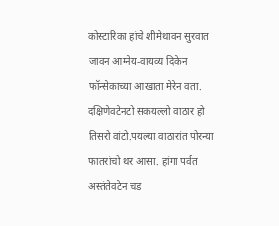कोस्टारिका हांचे शीमेथावन सुरवात जावन आग्नेय-वायव्य दिकेन फॉन्सेकाच्या आखाता मेरेन वता. दक्षिणेवटेनटो सकयल्लो वाठार हो तिसरो वांटो.पयल्या वाठारांत पोरन्या फातरांचो थर आसा. हांगा पर्वत अस्तंतेवटेन चड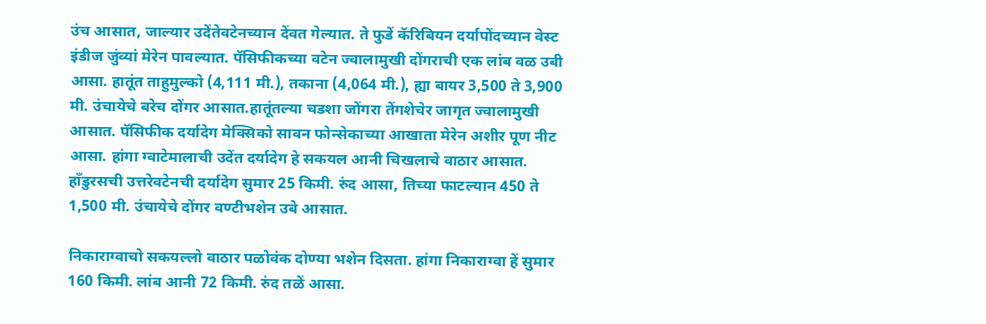उंच आसात, जाल्यार उदेंतेवटेनच्यान देंवत गेल्यात. ते फुडें कॅरिबियन दर्यापोंदच्यान वेस्ट इंडीज जुंव्यां मेरेन पावल्यात. पॅसिफीकच्या वटेन ज्वालामुखी दोंगराची एक लांब वळ उबी आसा. हातूंत ताहुमुल्को (4,111 मी.), तकाना (4,064 मी.), ह्या बायर 3,500 ते 3,900 मी. उंचायेचे बरेच दोंगर आसात.हातूंतल्या चडशा जोंगरा तेंगशेचेर जागृत ज्वालामुखी आसात. पॅसिफीक दर्यादेग मेक्सिको सावन फोन्सेकाच्या आखाता मेरेन अशीर पूण नीट आसा. हांगा ग्वाटेमालाची उदेंत दर्यादेग हे सकयल आनी चिखलाचे वाठार आसात. हाँडुरसची उत्तरेवटेनची दर्यादेग सुमार 25 किमी. रुंद आसा, तिच्या फाटल्यान 450 ते 1,500 मी. उंचायेचे दोंगर वण्टीभशेन उबे आसात.

निकाराग्वाचो सकयल्लो वाठार पळोवंक दोण्या भशेन दिसता. हांगा निकाराग्वा हें सुमार 160 किमी. लांब आनी 72 किमी. रुंद तळें आसा.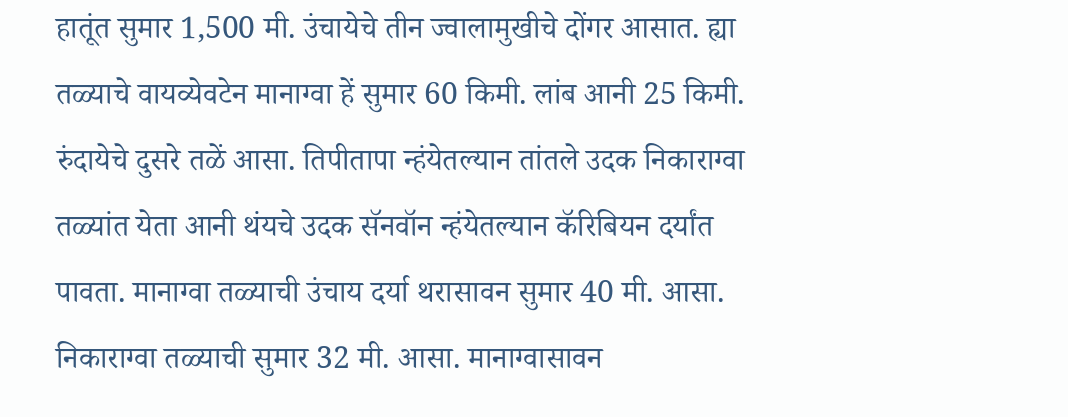हातूंत सुमार 1,500 मी. उंचायेचे तीन ज्वालामुखीचे दोंगर आसात. ह्या तळ्याचे वायव्येवटेन मानाग्वा हें सुमार 60 किमी. लांब आनी 25 किमी. रुंदायेचे दुसरे तळें आसा. तिपीतापा न्हंयेतल्यान तांतले उदक निकाराग्वा तळ्यांत येता आनी थंयचे उदक सॅनवॉन न्हंयेतल्यान कॅरिबियन दर्यांत पावता. मानाग्वा तळ्याची उंचाय दर्या थरासावन सुमार 40 मी. आसा. निकाराग्वा तळ्याची सुमार 32 मी. आसा. मानाग्वासावन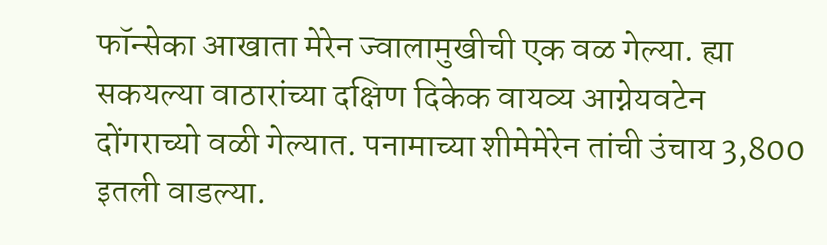फॉन्सेका आखाता मेरेन ज्वालामुखीची एक वळ गेल्या. ह्या सकयल्या वाठारांच्या दक्षिण दिकेक वायव्य आग्नेयवटेन दोंगराच्यो वळी गेल्यात. पनामाच्या शीमेमेरेन तांची उंचाय 3,800 इतली वाडल्या.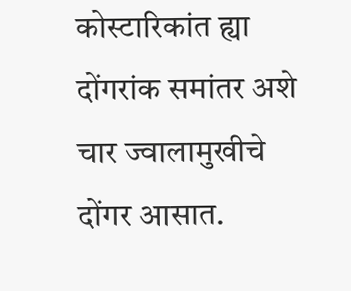कोस्टारिकांत ह्या दोंगरांक समांतर अशे चार ज्वालामुखीचे दोंगर आसात.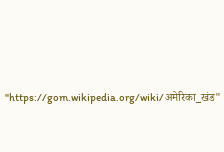"https://gom.wikipedia.org/wiki/अमेरिका_खंड"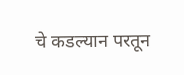चे कडल्यान परतून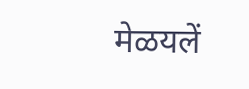मेळयलें